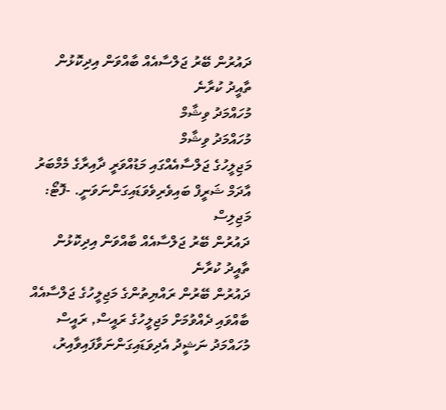ދައުރުން ބޭރު ޖަލްސާއެއް ބާއްވަން އިދިކޮޅުން ތާއީދު ކުރާނެ
މުހައްމަދު ވިޝާމް
މުހައްމަދު ވިޝާމް
މަޖިލީހުގެ ޖަލްސާއެއްގައި މަޑުއްވަރީ ދާއިރާގެ މެމްބަރު އާދަމް ޝަރީފް ބައިވެރިވެވަޑައިގަންނަވަނީ. -ފޮޓޯ: މަޖިލިސް
ދައުރުން ބޭރު ޖަލްސާއެއް ބާއްވަން އިދިކޮޅުން ތާއީދު ކުރާނެ
ދައުރުން ބޭރުން ރައްޔިތުންގެ މަޖިލީހުގެ ޖަލްސާއެއް ބާއްވައި ދެއްވުމަށް މަޖިލީހުގެ ރައީސް, ރައީސް މުހައްމަދު ނަޝީދު އެދިވަޑައިގަންނަވާފައިވާއިރު،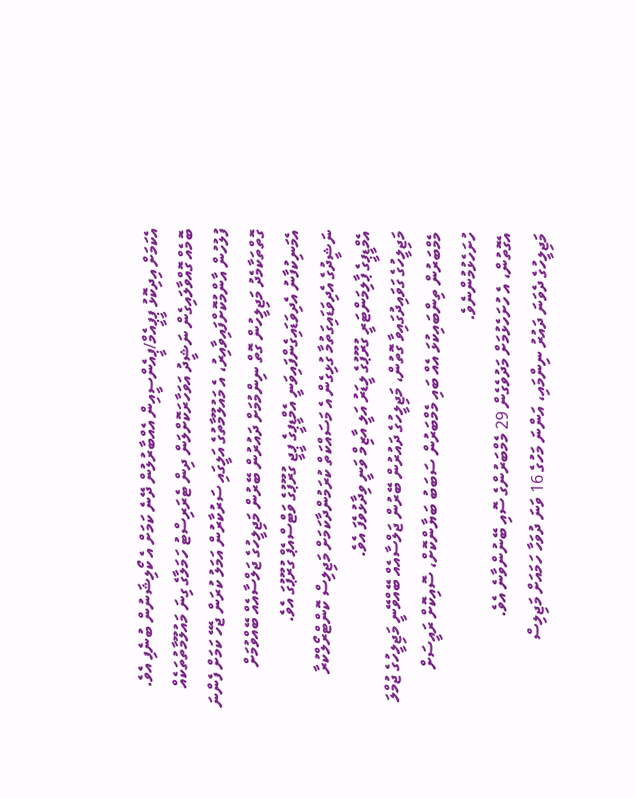އެކަމަށް އިދިކޮޅު ޕީޕީއެމް/ޕީއެންސީއިން އެއްބާރުލުން ދޭނެ ކަމަށް އެ ކޯލިޝަނުން ބުނެފި އެވެ.
ބޮމެއް ގޮއްވާލައިގެން ނަޝީދު އަވަހާރަކޮށްލަން ދިން ޓެރަރިސްޓު ހަމަލާގެ ގިނަ މައުލޫމާތުތަކެއް ފުލުހުން އާންމުކޮށްފައިވާއިރު، އެ މައުލޫމާތުގެ އަލީގައި ސަރުކާރުން އަމަލު ކުރަން ޖެހޭ ކަމަށް ފެންނަ ގޮތްތަކާމެދު މަޖިލީހުން ގޮތް ނިންމުމަށް ދައުރުން ބޭރުން މަޖިލީހުގެ ޖަލްސާއެއް ބޭއްވުމަށް އެމަނިކުފާނު އެދިވަޑައިގެންފައިވަނީ އެމްޑީޕީގެ ޕީޖީ ގުރޫޕުގެ ވަޓްސްއެޕް ގުރޫޕުގަ އެވެ.
ނަޝީދުގެ އެދިވަޑައިގަތުމާ ގުޅިގެން އެ މަސައްކަތް ކުރަމުންދާކަމަށް މަޖިލިސް ކޮންޓްރޯލްކުރާ އެމްޑީޕީގެ ޕާލިމަންޓަރީ ގުރޫޕުގެ ލީޑަރު އަލީ އާޒިމް ވަނީ ވިދާޅުވެފަ އެވެ.
މަޖިލީހުގެ ގަވައިދުގައިވާ ގޮތުން، މަޖިލީހުގެ ދައުރުން ބޭރުން ޖަލްސާއެއް ބޭއްވޭނީ މަޖިލީހުގެ ޖުމްލަ މެމްބަރުން ތިންބައިކުޅަ އެއް ބައި މެމްބަރުން ސަބަބު ބަޔާންކޮށް، ސޮއިކޮށް ރައީސަށް ހުށަހެޅުމުންނެވެ.
އެގޮތުން، އެ ހުށަހެޅުމަށް މަދުވެގެން 29 މެމްބަރުންގެ ސޮއި ބޭނުންވާނެ އެވެ.
މަޖިލީހުގެ ދެވަނަ ދައުރު ނިންމައި، އަންނަ މަހުގެ 16 ވަނަ ދުވަހާ ހަމައަށް މަޖިލިސް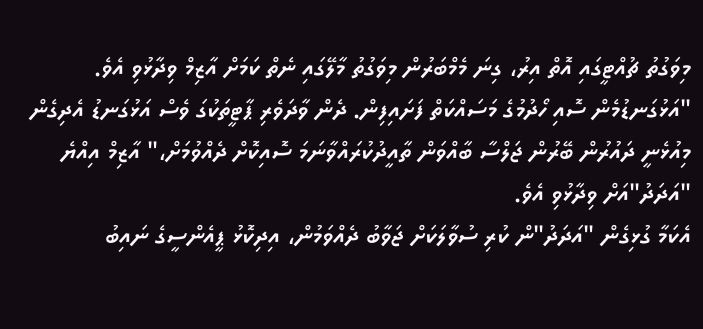މިވަގުތު ޗުއްޓީގައި އޮތް އިރު، ގިނަ މެމްބަރުން މިވަގުތު މާލޭގައި ނެތް ކަމަށް އާޒިމް ވިދާޅުވި އެވެ.
"އަޅުގަނޑުމެން ސޮއި ހޯދުމުގެ މަސައްކަތް ފަށައިފިން. ދެން ވާދަވެރި ޕާޓީތަކުގަ ވެސް އަޅުގަނޑު އެދިގެން މިއުޅެނީ ދައުރުން ބޭރުން ޖަލްސާ ބާއްވަން ތާއީދުކުރައްވާނަމަ ސޮއިކޮށް ދެއްވުމަށް،" އާޒިމް އިއްޔެ "އަދަދު"އަށް ވިދާޅުވި އެވެ.
އެކަމާ ގުޅިގެން "އަދަދު"ން ކުރި ސުވާލަކަށް ޖަވާބު ދެއްވަމުން، އިދިކޮޅު ޕީއެންސީގެ ނައިބު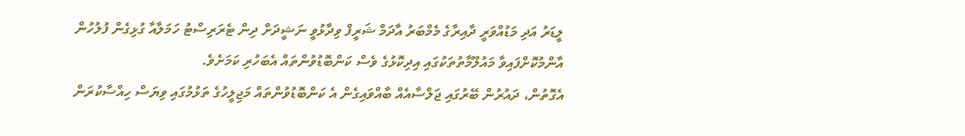ލީޑަރު އަދި މަޑުއްވަރީ ދާއިރާގެ މެމްބަރު އާދަމް ޝަރީފް ވިދާޅުވީ ނަޝީދަށް ދިން ޓެރަރިސްޓު ހަމަލާއާ ގުޅިގެން ފުލުހުން އާންމުކޮށްފައިވާ މައުލޫމާތުތަކުގައި އިދިކޮޅުގެ ވެސް ކަންބޮޑުވުންތައް އެބަހުރި ކަމަށެވެ.
އެގޮތުން، ދައުރުން ބޭރުގައި ޖަލްސާއެއް ބާއްވައިގެން އެ ކަންބޮޑުވުންތައް މަޖިލީހުގެ ތަޅުމުގައި ވިޔަސް ހިއްސާކުރަން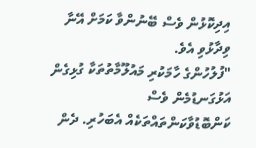އިދިކޮޅުން ވެސް ބޭނުންވާ ކަމަށް އޭނާ ވިދާޅުވި އެވެ.
"ފުލުހުންގެ ހާމަކުރި މައުލޫމާތުތަކާ ގުޅިގެން އަޅުގަނޑުމެން ވެސް ކަންބޮޑުވާކަންތައްތަކެއް އެބަހުރި. ދެން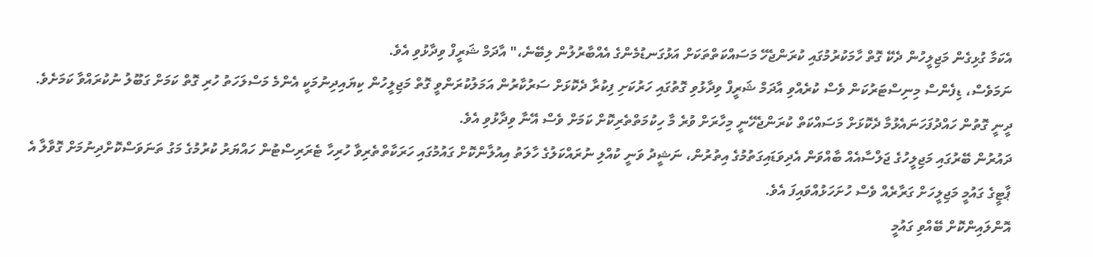އެކަމާ ގުޅިގެން މަޖިލީހުން ދެކޭ ގޮތް ހާމަކުރުމުގައި ކުރަންޖެހޭ މަސައްކަތްތަކަށް އަޅުގަނޑުމެންގެ އެއްބާރުލުން ލިބޭނެ،" އާދަމް ޝަރީފް ވިދާޅުވި އެވެ.
ނަމަވެސް، ޑިފެންސް މިނިސްޓަރުކަން ވެސް ކުރެއްވި އާދަމް ޝަރީފް ވިދާޅުވި ގޮތުގައި ހަރުކަށި ފިކުރާ ދެކޮޅަށް ސަރުކާރުން އަމަލުކުރަންވީ ގޮތް މަޖިލީހުން ކިޔައިދިނުމަކީ އެންމެ މަސްލަހަތު ހުރި ގޮތް ކަމަށް ގަބޫލު ނުކުރައްވާ ކަމަށެވެ.
ދީނީ ގޮތުން ހައްދުފަހަނައެޅުމާ ދެކޮޅަށް މަސައްކަތް ކުރަންޖެހޭނީ މިހާރަށް ވުރެ މާ ހިކުމަތްތެރިކޮށް ކަމަށް ވެސް އޭނާ ވިދާޅުވި އެވެ.
ދައުރުން ބޭރުގައި މަޖިލީހުގެ ޖަލްސާއެއް ބާއްވަން އެދިވަޑައިގަތުމުގެ އިތުރުން، ނަޝީދު ވަނީ ކުއްލި ނުރައްކަލުގެ ހާލަތު އިއުލާންކޮށް ގައުމުގައި ހަރަކާތްތެރިވާ ހުރިހާ ޓެރަރިސްޓުން ހައްޔަރު ކުރުމުގެ މަގު ތަނަވަސްކޮށްދިނުމަށް ގޮވާލާ އެ ޕާޓީގެ ގައުމީ މަޖިލީހަށް ގަރާރެއް ވެސް ހުށަހަޅުއްވައިފަ އެވެ.
އޮންލައިންކޮށް ބޭއްވި ގައުމީ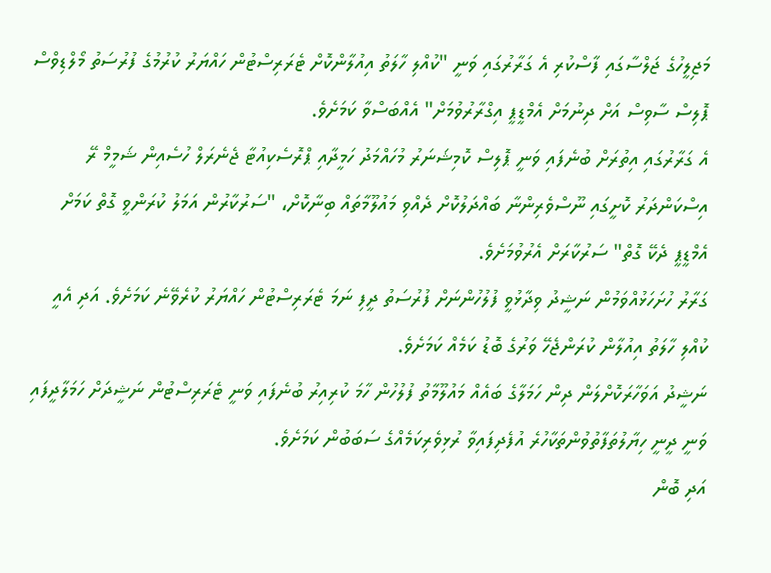މަޖިލީހުގެ ޖަލްސާގައި ފާސްކުރި އެ ގަރާރުގައި ވަނީ "ކުއްލި ހާލަތު އިއުލާންކޮށް ޓެރަރިސްޓުން ހައްޔަރު ކުރުމުގެ ފުރުސަތު މޯލްޑިވްސް ޕޮލިސް ސާވިސް އަށް ދިނުމަށް އެމްޑީޕީ އިގްރާރުވުމަށް" އެއްބަސްވާ ކަމަށެވެ.
އެ ގަރާރުގައި އިތުރަށް ބުނެފައި ވަނީ ޕޮލިސް ކޮމިޝަނަރު މުހައްމަދު ހަމީދާއި ޕްރޮސެކިއުޓާ ޖެނެރަލް ހުސެއިން ޝަމީމް ރޭ އިސްކަންދަރު ކޮށީގައި ނޫސްވެރިންނާ ބައްދަލުކޮށް ދެއްވި މައުލޫމާތައް ބިނާކޮށް، "ސަރުކާރުން އަމަލު ކުރަންވީ ގޮތް ކަމަށް އެމްޑީޕީ ދެކޭ ގޮތް" ސަރުކާރަށް އެރުވުމަށެވެ.
ގަރާރު ހުށަހަޅުއްވަމުން ނަޝީދު ވިދާޅުވީ ފުލުހުންނަށް ފުރުސަތު ދީފި ނަމަ ޓެރަރިސްޓުން ހައްޔަރު ކުރެވޭނެ ކަމަށެވެ. އަދި އެއީ ކުއްލި ހާލަތު އިއުލާން ކުރަންޖެހޭ ވަރުގެ ބޮޑު ކަމެއް ކަމަށެވެ.
ނަޝީދު އަވަހާރަކޮށްލަން ދިން ހަމަލާގެ ބައެއް މައުލޫމާތު ފުލުހުން ހާމަ ކުރިއިރު ބުނެފައި ވަނީ ޓެރަރިސްޓުން ނަޝީދަށް ހަމަލާދީފައި ވަނީ ދީނީ ހިޔާލުތަފާތުވުންތަކާހުރެ އުފެދިފައިވާ ރުޅިވެރިކަމެއްގެ ސަބަބުން ކަމަށެވެ.
އަދި ބޮން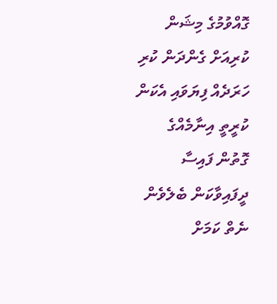ގޮއްވުމުގެ މިޝަން ކުރިއަށް ގެންދަން ކުރި ހަރަދެއް ފިޔަވައި އެކަން ކުރީތީ އިނާމެއްގެ ގޮތުން ފައިސާ ދީފައިވާކަން ބެލެވެން ނެތް ކަމަށް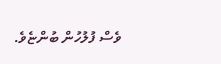ވެސް ފުލުހުން ބުންޏެވެ.